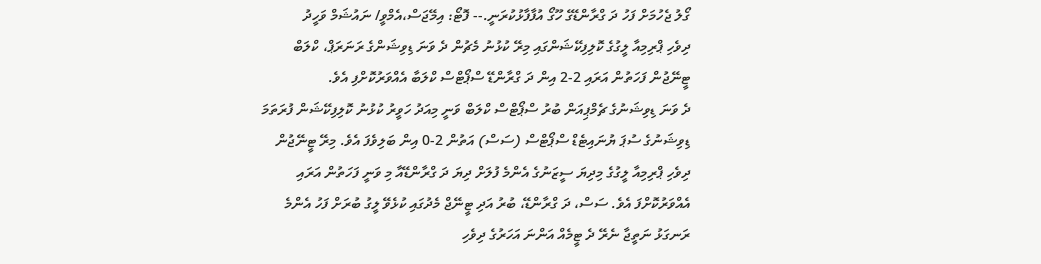ގޯލު ޖެހުމަށް ފަހު ދަ ގްރާންޑޭގެ ހޫގޯ އުފާފާޅުކުރަނީ.-- ފޮޓޯ: އިމޭޖަސް،އެމްވީ/ ނައުޝަމް ވަހީދު
ދިވެހި ޕްރިމިއާ ލީގުގެ ކޮލިފިކޭޝަންގައި މިރޭ ކުޅުނު މެޗުން ދެ ވަނަ ޑިވިޝަންގެ ރަނަރަޕް، ކްލަބް ޓީނޭޖުން ފަހަތުން އަރައި 2-2 އިން ދަ ގްރާންޑޭ ސްޕޯޓްސް ކްލަބާ އެއްވަރުކޮށްފި އެވެ.
ދެ ވަނަ ޑިވިޝަނުގެ ޗެމްޕިއަން ބުރު ސްޕޯޓްސް ކްލަބް ވަނީ މިއަދު ހަވީރު ކުޅުނު ކޮލިފިކޭޝަން ފުރަތަމަ ޑިވިޝަނުގެ ސުޕަ ޔުނައިޓެޑް ސްޕޯޓްސް (ސަސް) އަތުން 2-0 އިން ބަލިވެފަ އެވެ. މިރޭ ޓީނޭޖުން ދިވެހި ޕްރިމިއާ ލީގުގެ މިދިޔަ ސީޒަނުގެ އެންމެ ފުލަށް ދިޔަ ދަ ގްރާންޑޭއާ މި ވަނީ ފަހަތުން އަރައި އެއްވަރުކޮށްފަ އެވެ. ސަސް، ދަ ގްރާންޑޭ، ބުރު އަދި ޓީނޭޖް މެދުގައި ކުޅެވޭ ލީގު ބުރަށް ފަހު އެންމެ ރަނގަޅު ނަތީޖާ ނެރޭ ދެ ޓީމެއް އަންނަ އަހަރުގެ ދިވެހި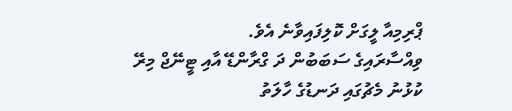ޕްރިމިއާ ލީގަށް ކޮލިފައިވާނެ އެވެ.
ވިއްސާރައިގެ ސަބަބުން ދަ ގްރާންޑޭ އާއި ޓީނޭޖް މިރޭ ކުޅުނު މެޗުގައި ދަނޑުގެ ހާލަތު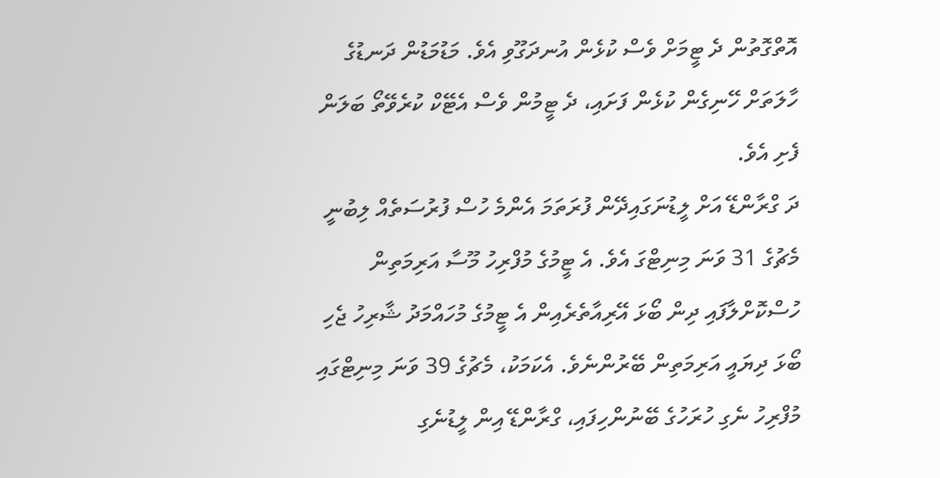އޮތްގޮތުން ދެ ޓީމަށް ވެސް ކުޅެން އުނދަގޫވި އެވެ. މަޑުމަޑުން ދަނޑުގެ ހާލަތަށް ހޭނިގެން ކުޅެން ފަށައި، ދެ ޓީމުން ވެސް އެޓޭކް ކުރެވޭތޯ ބަލަން ފެށި އެވެ.
ދަ ގްރާންޑޭ އަށް ލީޑުނަގައިދޭން ފުރަތަމަ އެންމެ ހުސް ފުރުސަތެއް ލިބުނީ މެޗުގެ 31 ވަނަ މިނިޓްގަ އެވެ. އެ ޓީމުގެ މުފްރިހު މޫސާ އަރިމަތިން ހުސްކޮށްލާފައި ދިން ބޯޅަ އޭރިއާތެރެއިން އެ ޓީމުގެ މުހައްމަދު ޝާރިހު ޖެހި ބޯޅަ ދިޔައީ އަރިމަތިން ބޭރުންނެވެ. އެކަމަކު، މެޗުގެ 39 ވަނަ މިނިޓްގައި މުފްރިހު ނެގި ހުރަހުގެ ބޭނުންހިފައި، ގްރާންޑޭ އިން ލީޑުނެގި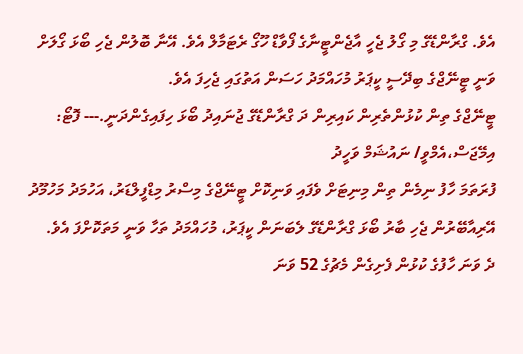އެވެ. ގްރާންޑޭގެ މި ގޯލު ޖެހީ އާޖެންޓީނާގެ ފޯވާޑް ހޫގޯ ރެޓަމާލް އެވެ. އޭނާ ބޮލުން ޖެހި ބޯޅަ ގޯލަށް ވަނީ ޓީނޭޖްގެ ބިދޭސީ ކީޕަރު މުހައްމަދު ހަސަން އަތުގައި ޖެހިފަ އެވެ.
ޓީނޭޖްގެ ތިން ކުޅުންތެރިން ކައިރިން ދަ ގްރާންޑޭގެ ޖުނައިދު ބޯޅަ ހިފައިގެންދަނީ.--- ފޮޓޯ: އިމޭޖަސް،އެމްވީ/ ނައުޝަމް ވަހީދު
ފުރަތަމަ ހާފު ނިމެން ތިން މިނިޓަށް ވެފައި ވަނިކޮށް ޓީނޭޖްގެ މިސްރު މިޑްފީލްޑަރު، އަހުމަދު މަހުމޫދު އޭރިއާބޭރުން ޖެހި ބާރު ބޯޅަ ގްރާންޑޭގެ ލެބަނަން ކީޕަރު، މުހައްމަދު ތަހާ ވަނީ މަތަކޮށްފަ އެވެ.
ދެ ވަނަ ހާފުގެ ކުޅުން ފެށިގެން މެޗުގެ 52 ވަނަ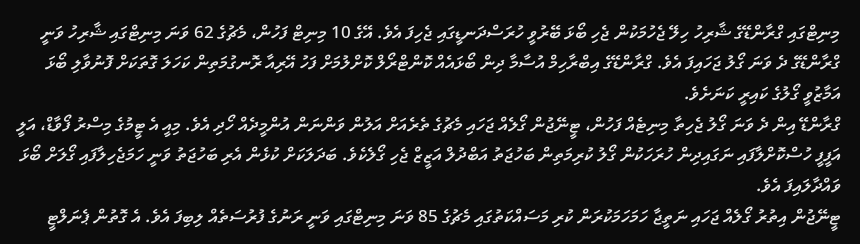މިނިޓްގައި ގްރާންޑޭގެ ޝާރިހު ހިލޭ ޖެހުމަކުން ޖެހި ބޯޅަ ބޭރުވީ ހުރަސްދަނޑީގައި ޖެހިފަ އެވެ. އޭގެ 10 މިނިޓް ފަހުން، މެޗުގެ 62 ވަނަ މިނިޓްގައި ޝާރިހު ވަނީ ގްރާންޑޭގެ ދެ ވަނަ ގޯލު ޖަހައިފަ އެވެ. ގްރާންޑޭގެ އިބްރާހިމް އުސާމާ ދިން ބޯޅައެއް ކޮންޓްރޯލް ކޮށްލުމަށް ފަހު އޭރިއާ ރޮނގުމަތިން ކަހަލަ ގޮތަކަށް ފޮނުވާލި ބޯޅަ އަމާޒުވީ ގޯލުގެ ކައިރީ ކަނަށެވެ.
ގްރާންޑޭ އިން ދެ ވަނަ ގޯލު ޖެހިތާ މިނިޓެއް ފަހުން، ޓީނޭޖުން ގޯލެއް ޖަހައި މެޗުގެ ތެރެއަށް އަލުން ވަންނަން އުންމީދެއް ހޯދި އެވެ. މިއީ އެ ޓީމުގެ މިސްރު ފޯވާޑް، އަލީ އަފީފީ ހުސްކޮށްލާފައި ނަގައިދިން ހުރަހަކުން ގޯލު ކުރިމަތިން ބަހުޖަތު އަބްދުލް އަޒީޒް ޖެހި ގޯލެކެވެ. ބަދަލަކަށް ކުޅެން އެރި ބަހުޖަތު ވަނީ ހަމަޖެހިލާފައި ގޯލަށް ބޯޅަ ވައްދާލައިފަ އެވެ.
ޓީނޭޖުން އިތުރު ގޯލެއް ޖަހައި ނަތީޖާ ހަމަހަމަކުރަން ކުރި މަސައްކަތުގައި މެޗުގެ 85 ވަނަ މިނިޓްގައި ވަނީ ރަނުގެ ފުރުސަތެއް ލިބިފަ އެވެ. އެ ގޮތުން ޕެނަލްޓީ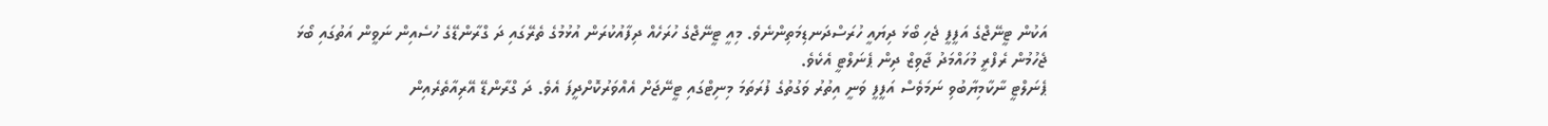އަކުން ޓީނޭޖްގެ އަފީފީ ޖެހި ބޯޅަ ދިޔައީ ހުރަސްދަނޑިމަތިންނެވެ. މިއީ ޓީނޭޖްގެ ހުރަހެއް ދިފާއުކުރަން އުޅުމުގެ ތެރޭގައި ދަ ގްރާންޑޭގެ ހުސެއިން ނަވީން އަތުގައި ބޯޅަ ޖެހުމުން ރެފްރީ މުހައްމަދު ޖާވިޒް ދިން ޕެނަލްޓީ އެކެވެ.
ޕެނަލްޓީ ނާކާމިޔާބުވި ނަމަވެސް އަފީފީ ވަނީ އިތުރު ވަގުތުގެ ފުރަތަމަ މިނިޓްގައި ޓީނޭޖަށް އެއްވަރުކޮށްދީފަ އެވެ. ދަ ގްރާންޑޭ އޭރިއާތެރެއިން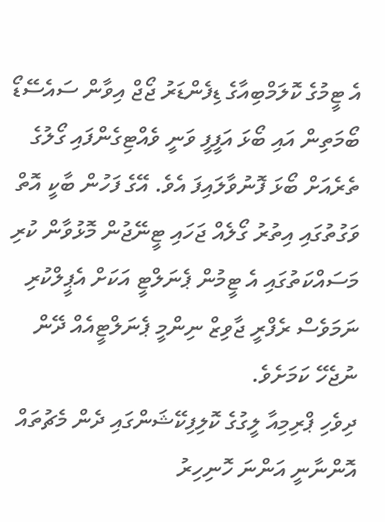އެ ޓީމުގެ ކޮލަމްބިއާގެ ޑިފެންޑަރު ޖޯޖް އިވާން ސައެސޭޑޯ ބޯމަތިން އައި ބޯޅަ އަފީފީ ވަނީ ވެއްޓިގެންފައި ގޯލުގެ ތެރެއަށް ބޯޅަ ފޮނުވާލައިފަ އެވެ. އޭގެ ފަހުން ބާކީ އޮތް ވަގުތުގައި އިތުރު ގޯލެއް ޖަހައި ޓީނޭޖުން މޮޅުވާން ކުރި މަސައްކަތުގައި އެ ޓީމުން ޕެނަލްޓީ އަކަށް އެޕީލްކުރި ނަމަވެސް ރެފްރީ ޖާވިޒް ނިންމީ ޕެނަލްޓީއެއް ދޭން ނުޖެހޭ ކަމަށެވެ.
ދިވެހި ޕްރިމިއާ ލީގުގެ ކޮލިފިކޭޝަންގައި ދެން މެޗުތައް އޮންނާނީ އަންނަ ހޮނިހިރު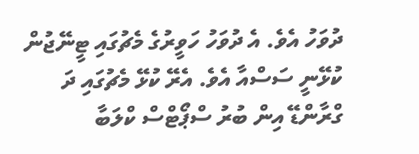ދުވަހު އެވެ. އެ ދުވަހު ހަވީރުގެ މެޗުގައި ޓީނޭޖުން ކުޅޭނީ ސަސްއާ އެވެ. އެރޭ ކުޅޭ މެޗުގައި ދަ ގްރާންޑޭ އިން ބުރު ސްޕޯޓްސް ކްލަބާ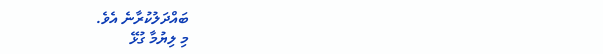ބައްދަލުކުރާނެ އެވެ.
މި ލިޔުމާ ގުޅޭ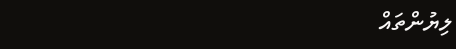ލިޔުންތައް